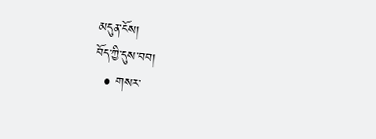མདུན་ངོས།
བོད་ཀྱི་དུས་བབ།
  • གསར་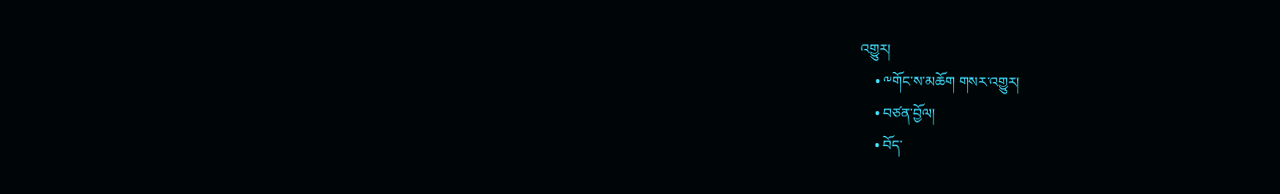འགྱུར།
    • ༸གོང་ས་མཆོག གསར་འགྱུར།
    • བཙན་བྱོལ།
    • བོད་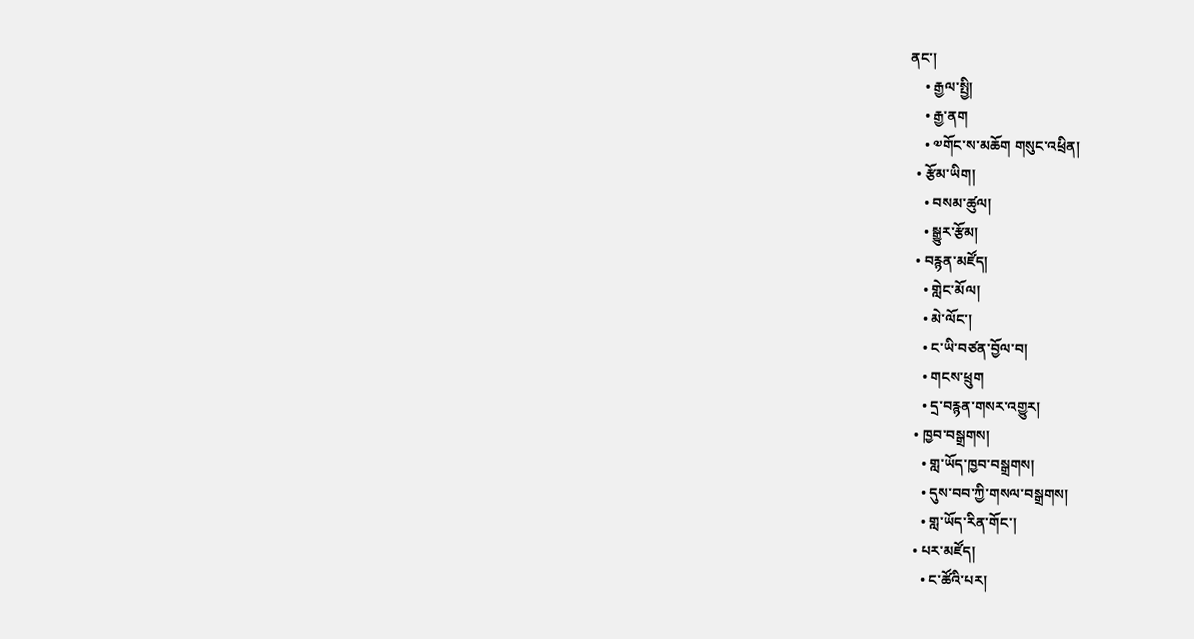ནང་།
    • རྒྱལ་སྤྱི།
    • རྒྱ་ནག
    • ༧གོང་ས་མཆོག གསུང་འཕྲིན།
  • རྩོམ་ཡིག།
    • བསམ་ཚུལ།
    • སྒྱུར་རྩོམ།
  • བརྙན་མཛོད།
    • གླེང་མོལ།
    • མེ་ལོང་།
    • ང་ཡི་བཙན་བྱོལ་བ།
    • གངས་ཕྲུག
    • དྲ་བརྙན་གསར་འགྱུར།
  • ཁྱབ་བསྒྲགས།
    • གླ་ཡོད་ཁྱབ་བསྒྲགས།
    • དུས་བབ་ཀྱི་གསལ་བསྒྲགས།
    • གླ་ཡོད་རིན་གོང་།
  • པར་མཛོད།
    • ང་ཚོའི་པར།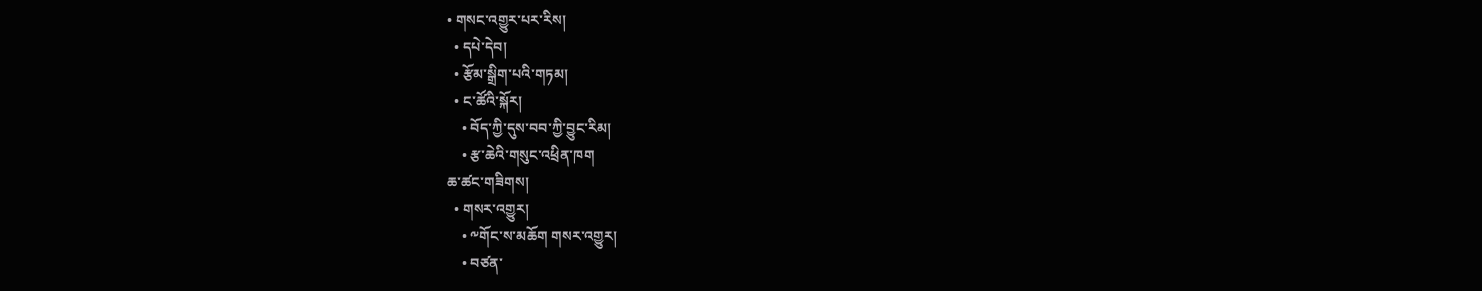• གསང་འགྱུར་པར་རིས།
  • དཔེ་དེབ།
  • རྩོམ་སྒྲིག་པའི་གཏམ།
  • ང་ཚོའི་སྐོར།
    • བོད་ཀྱི་དུས་བབ་ཀྱི་བྱུང་རིམ།
    • རྩ་ཆེའི་གསུང་འཕྲིན་ཁག
ཆ་ཚང་གཟིགས།
  • གསར་འགྱུར།
    • ༸གོང་ས་མཆོག གསར་འགྱུར།
    • བཙན་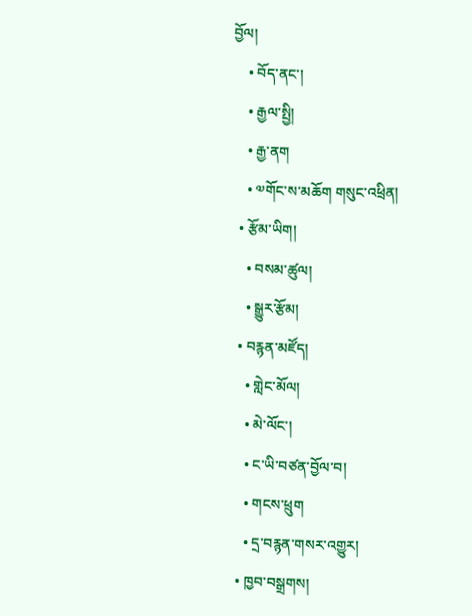བྱོལ།
    • བོད་ནང་།
    • རྒྱལ་སྤྱི།
    • རྒྱ་ནག
    • ༧གོང་ས་མཆོག གསུང་འཕྲིན།
  • རྩོམ་ཡིག།
    • བསམ་ཚུལ།
    • སྒྱུར་རྩོམ།
  • བརྙན་མཛོད།
    • གླེང་མོལ།
    • མེ་ལོང་།
    • ང་ཡི་བཙན་བྱོལ་བ།
    • གངས་ཕྲུག
    • དྲ་བརྙན་གསར་འགྱུར།
  • ཁྱབ་བསྒྲགས།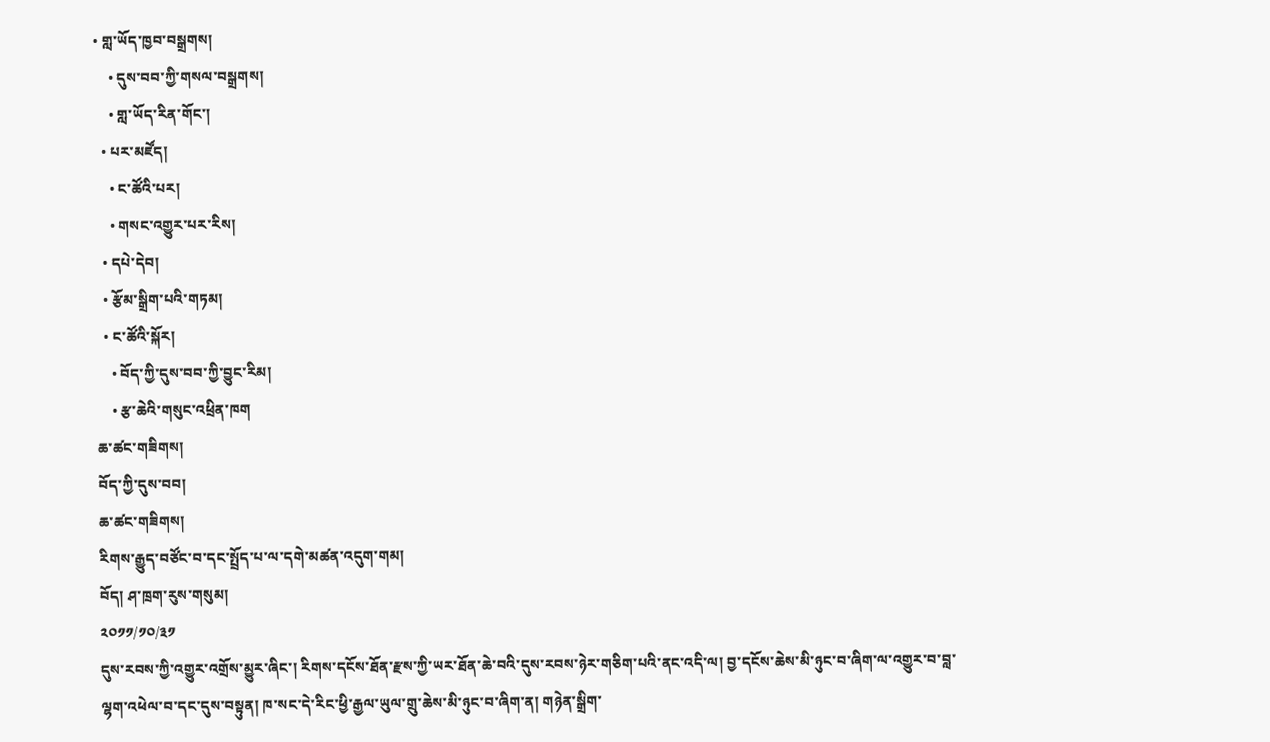• གླ་ཡོད་ཁྱབ་བསྒྲགས།
    • དུས་བབ་ཀྱི་གསལ་བསྒྲགས།
    • གླ་ཡོད་རིན་གོང་།
  • པར་མཛོད།
    • ང་ཚོའི་པར།
    • གསང་འགྱུར་པར་རིས།
  • དཔེ་དེབ།
  • རྩོམ་སྒྲིག་པའི་གཏམ།
  • ང་ཚོའི་སྐོར།
    • བོད་ཀྱི་དུས་བབ་ཀྱི་བྱུང་རིམ།
    • རྩ་ཆེའི་གསུང་འཕྲིན་ཁག
ཆ་ཚང་གཟིགས།
བོད་ཀྱི་དུས་བབ།
ཆ་ཚང་གཟིགས།
རིགས་རྒྱུད་བཙོང་བ་དང་སྤྲོད་པ་ལ་དགེ་མཚན་འདུག་གམ།
བོད། ཤ་ཁྲག་རུས་གསུམ།
༢༠༡༡/༡༠/༣༡
དུས་རབས་ཀྱི་འགྱུར་འགྲོས་མྱུར་ཞིང་། རིགས་དངོས་ཐོན་རྫས་ཀྱི་ཡར་ཐོན་ཆེ་བའི་དུས་རབས་ཉེར་གཅིག་པའི་ནང་འདི་ལ། བྱ་དངོས་ཆེས་མི་ཉུང་བ་ཞིག་ལ་འགྱུར་བ་བླ་ལྷག་འཕེལ་བ་དང་དུས་བསྟུན། ཁ་སང་དེ་རིང་ཕྱི་རྒྱལ་ཡུལ་གྲུ་ཆེས་མི་ཉུང་བ་ཞིག་ན། གཉེན་སྒྲིག་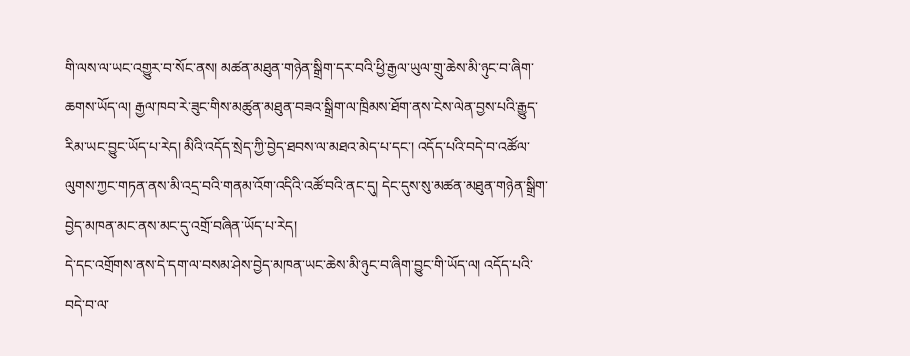གི་ལས་ལ་ཡང་འགྱུར་བ་སོང་ནས། མཚན་མཐུན་གཉེན་སྒྲིག་དར་བའི་ཕྱི་རྒྱལ་ཡུལ་གྲུ་ཆེས་མི་ཉུང་བ་ཞིག་ཆགས་ཡོད་ལ། རྒྱལ་ཁབ་རེ་ཟུང་གིས་མཚུན་མཐུན་བཟའ་སྒྲིག་ལ་ཁྲིམས་ཐོག་ནས་ངེས་ལེན་བྱས་པའི་རྒྱུད་རིམ་ཡང་བྱུང་ཡོད་པ་རེད། མིའི་འདོད་སྲེད་ཀྱི་བྱེད་ཐབས་ལ་མཐའ་མེད་པ་དང་། འདོད་པའི་བདེ་བ་འཚོལ་ལུགས་ཀྱང་གཏན་ནས་མི་འདྲ་བའི་གནམ་འོག་འདིའི་འཚོ་བའི་ནང་དུ། དེང་དུས་སུ་མཚན་མཐུན་གཉེན་སྒྲིག་བྱེད་མཁན་མང་ནས་མང་དུ་འགྲོ་བཞིན་ཡོད་པ་རེད།
དེ་དང་འགྲོགས་ནས་དེ་དག་ལ་བསམ་ཤེས་བྱེད་མཁན་ཡང་ཆེས་མི་ཉུང་བ་ཞིག་བྱུང་གི་ཡོད་ལ། འདོད་པའི་བདེ་བ་ལ་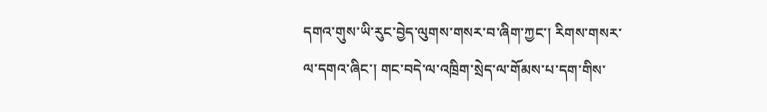དགའ་གུས་ཡི་རུང་བྱེད་ལུགས་གསར་བ་ཞིག་ཀྱང་། རིགས་གསར་ལ་དགའ་ཞིང་། གང་བདེ་ལ་འཁྲིག་སྲེད་ལ་གོམས་པ་དག་གིས་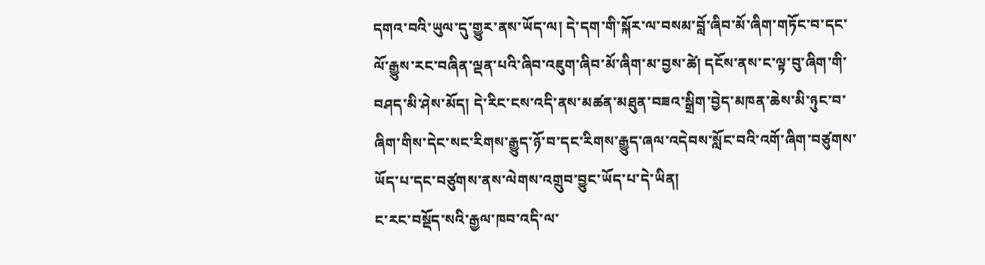དགའ་བའི་ཡུལ་དུ་གྱུར་ནས་ཡོད་ལ། དེ་དག་གི་སྐོར་ལ་བསམ་བློ་ཞིབ་མོ་ཞིག་གཏོང་བ་དང་ལོ་རྒྱུས་རང་བཞིན་ལྡན་པའི་ཞིབ་འཇུག་ཞིབ་མོ་ཞིག་མ་བྱས་ཚེ། དངོས་ནས་ང་ལྟ་བུ་ཞིག་གི་བཤད་མི་ཤེས་མོད། དེ་རིང་ངས་འདི་ནས་མཚན་མཐུན་བཟའ་སྒྲིག་བྱེད་མཁན་ཆེས་མི་ཉུང་བ་ཞིག་གིས་དེང་སང་རིགས་རྒྱུད་ཉོ་བ་དང་རིགས་རྒྱུད་ཞལ་འདེབས་སློང་བའི་འགོ་ཞིག་བཙུགས་ཡོད་པ་དང་བཙུགས་ནས་ལེགས་འགྲུབ་བྱུང་ཡོད་པ་དེ་ཡིན།
ང་རང་བསྡོད་སའི་རྒྱལ་ཁབ་འདི་ལ་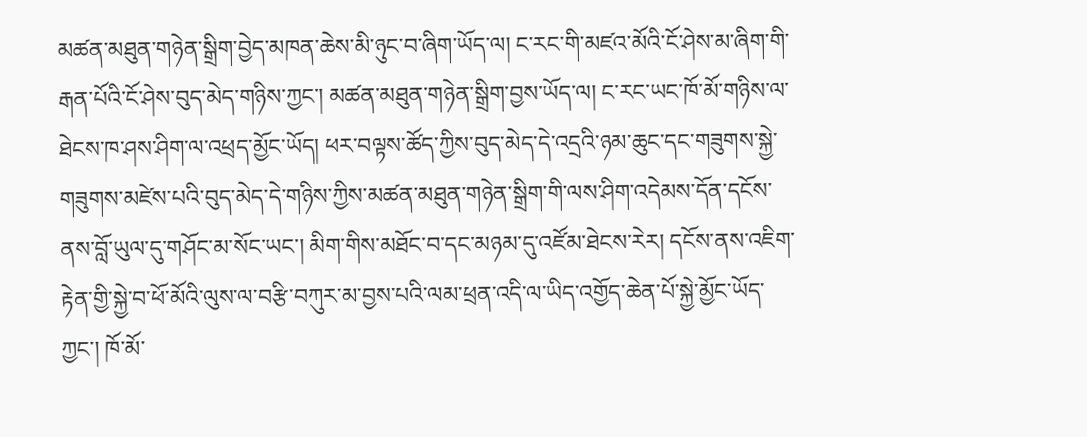མཚན་མཐུན་གཉེན་སྒྲིག་བྱེད་མཁན་ཆེས་མི་ཉུང་བ་ཞིག་ཡོད་ལ། ང་རང་གི་མཛའ་མོའི་ངོ་ཤེས་མ་ཞིག་གི་རྒན་པོའི་ངོ་ཤེས་བུད་མེད་གཉིས་ཀྱང་། མཚན་མཐུན་གཉེན་སྒྲིག་བྱས་ཡོད་ལ། ང་རང་ཡང་ཁོ་མོ་གཉིས་ལ་ཐེངས་ཁ་ཤས་ཤིག་ལ་འཕྲད་མྱོང་ཡོད། ཕར་བལྟས་ཚོད་ཀྱིས་བུད་མེད་དེ་འདྲའི་ཉམ་ཆུང་དང་གཟུགས་སྐྱེ་གཟུགས་མཛེས་པའི་བུད་མེད་དེ་གཉིས་ཀྱིས་མཚན་མཐུན་གཉེན་སྒྲིག་གི་ལས་ཤིག་འདེམས་དོན་དངོས་ནས་བློ་ཡུལ་དུ་གཤོང་མ་སོང་ཡང་། མིག་གིས་མཐོང་བ་དང་མཉམ་དུ་འཛོམ་ཐེངས་རེར། དངོས་ནས་འཇིག་རྟེན་གྱི་སྐྱེ་བ་ཕོ་མོའི་ལུས་ལ་བརྩི་བཀུར་མ་བྱས་པའི་ལམ་ཕྲན་འདི་ལ་ཡིད་འགྱོད་ཆེན་པོ་སྐྱེ་མྱོང་ཡོད་ཀྱང་། ཁོ་མོ་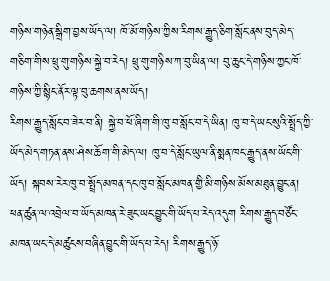གཉིས་གཉེན་སྒྲིག་བྱས་ཡོད་ལ། ཁོ་མོ་གཉིས་ཀྱིས་རིགས་རྒྱུད་ཅིག་སློང་ནས་བུད་མེད་གཅིག་གིས་ཕྲུ་གུ་གཉིས་སྐྱེ་བ་རེད། ཕྲུ་གུ་གཉིས་ཀ་བུ་ཡིན་ལ། བུ་ཆུང་དེ་གཉིས་ཀྱང་ཁོ་གཉིས་ཀྱི་སྙིང་ནོར་ལྟ་བུ་ཆགས་ནས་ཡོད།
རིགས་རྒྱུད་སློང་བ་ཟེར་བ་ནི། སྐྱེ་བ་ཕོ་ཞིག་གི་ཁུ་བ་སློང་བ་དེ་ཡིན། ཁུ་བ་དེ་ཡང་སུའི་སྤྲོད་ཀྱི་ཡོད་མེད་གཏན་ནས་ཤེས་ཆོག་གི་མེད་ལ། ཁུ་བ་དེ་སློང་ཡུལ་ནི་སྨན་ཁང་རྒྱུད་ནས་ཡོང་གི་ཡོད། སྐབས་རེར་ཁུ་བ་སྤྲོད་མཁན་དང་ཁུ་བ་སློང་མཁན་གྱི་མི་གཉིས་མོས་མཐུན་བྱུང་ན། ཕན་ཚུན་ལ་འབྲེལ་བ་ཡོད་མཁན་རེ་ཟུང་ཡང་བྱུང་གི་ཡོད་པ་རེད་འདུག རིགས་རྒྱུད་བཙོང་མཁན་ཡང་དེ་མཚུངས་བཞིན་བྱུང་གི་ཡོད་པ་རེད། རིགས་རྒྱུད་ཉོ་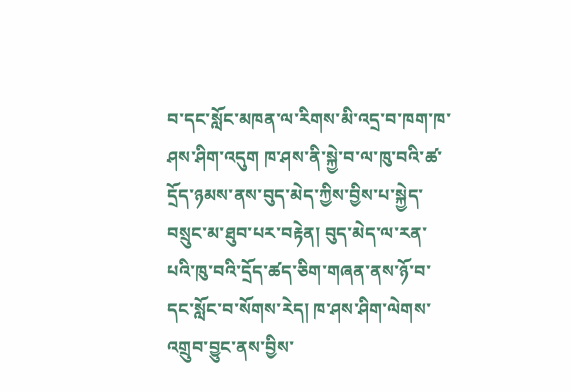བ་དང་སློང་མཁན་ལ་རིགས་མི་འདྲ་བ་ཁག་ཁ་ཤས་ཤིག་འདུག ཁ་ཤས་ནི་སྐྱེ་བ་ལ་ཁུ་བའི་ཚ་དྲོད་ཉམས་ནས་བུད་མེད་ཀྱིས་བྱིས་པ་སྐྱེད་བསྲུང་མ་ཐུབ་པར་བརྟེན། བུད་མེད་ལ་རན་པའི་ཁུ་བའི་དྲོད་ཚད་ཅིག་གཞན་ནས་ཉོ་བ་དང་སློང་བ་སོགས་རེད། ཁ་ཤས་ཤིག་ལེགས་འགྲུབ་བྱུང་ནས་བྱིས་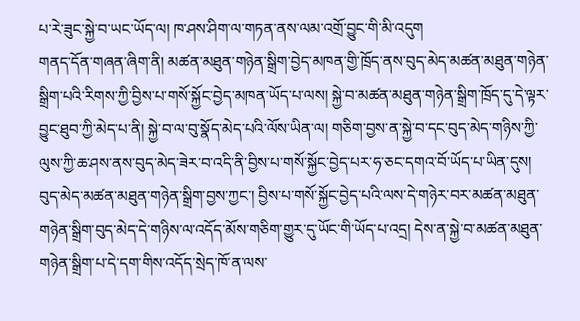པ་རེ་ཟུང་སྐྱེ་བ་ཡང་ཡོད་ལ། ཁ་ཤས་ཤིག་ལ་གཏན་ནས་ལམ་འགྲོ་བྱུང་གི་མི་འདུག
གནད་དོན་གཞན་ཞིག་ནི། མཚན་མཐུན་གཉེན་སྒྲིག་བྱེད་མཁན་གྱི་ཁྲོད་ནས་བུད་མེད་མཚན་མཐུན་གཉེན་སྒྲིག་པའི་རིགས་ཀྱི་བྱིས་པ་གསོ་སྐྱོང་བྱེད་མཁན་ཡོད་པ་ལས། སྐྱེ་བ་མཚན་མཐུན་གཉེན་སྒྲིག་ཁྲོད་དུ་དེ་ལྟར་བྱུང་ཐུབ་ཀྱི་མེད་པ་ནི། སྐྱེ་བ་ལ་བུ་སྣོད་མེད་པའི་ལོས་ཡིན་ལ། གཅིག་བྱས་ན་སྐྱེ་བ་དང་བུད་མེད་གཉིས་ཀྱི་ལུས་ཀྱི་ཆ་ཤས་ནས་བུད་མེད་ཟེར་བ་འདི་ནི་བྱིས་པ་གསོ་སྐྱོང་བྱེད་པར་ཧ་ཅང་དགའ་བོ་ཡོད་པ་ཡིན་དུས། བུད་མེད་མཚན་མཐུན་གཉེན་སྒྲིག་བྱས་ཀྱང་། བྱིས་པ་གསོ་སྐྱོང་བྱེད་པའི་ལས་དེ་གཉེར་བར་མཚན་མཐུན་གཉེན་སྒྲིག་བུད་མེད་དེ་གཉིས་ལ་འདོད་མོས་གཅིག་གྱུར་དུ་ཡོང་གི་ཡོད་པ་འདྲ། དེས་ན་སྐྱེ་བ་མཚན་མཐུན་གཉེན་སྒྲིག་པ་དེ་དག་གིས་འདོད་སྲེད་ཁོ་ན་ལས་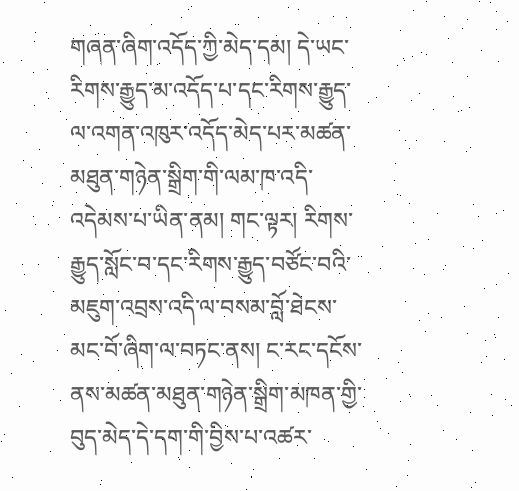གཞན་ཞིག་འདོད་ཀྱི་མེད་དམ། དེ་ཡང་རིགས་རྒྱུད་མ་འདོད་པ་དང་རིགས་རྒྱུད་ལ་འགན་འཁུར་འདོད་མེད་པར་མཚན་མཐུན་གཉེན་སྒྲིག་གི་ལམ་ཁ་འདི་འདེམས་པ་ཡིན་ནམ། གང་ལྟར། རིགས་རྒྱུད་སློང་བ་དང་རིགས་རྒྱུད་བཙོང་བའི་མཇུག་འབྲས་འདི་ལ་བསམ་བློ་ཐེངས་མང་བོ་ཞིག་ལ་བཏང་ནས། ང་རང་དངོས་ནས་མཚན་མཐུན་གཉེན་སྒྲིག་མཁན་གྱི་བུད་མེད་དེ་དག་གི་བྱིས་པ་འཚར་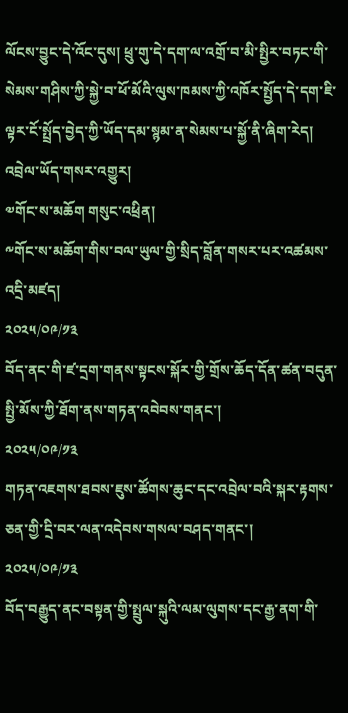ལོངས་བྱུང་དེ་འོང་དུས། ཕྲུ་གུ་དེ་དག་ལ་འགྲོ་བ་མི་སྤྱིར་བཏང་གི་སེམས་གཤིས་ཀྱི་སྐྱེ་བ་ཕོ་མོའི་ལུས་ཁམས་ཀྱི་འཁོར་སྤྱོད་དེ་དག་ཇི་ལྟར་ངོ་སྤྲོད་བྱེད་ཀྱི་ཡོད་དམ་སྙམ་ན་སེམས་པ་སྐྱོ་ནི་ཞིག་རེད།
འབྲེལ་ཡོད་གསར་འགྱུར།
༧གོང་ས་མཆོག གསུང་འཕྲིན།
༸གོང་ས་མཆོག་གིས་བལ་ཡུལ་གྱི་སྲིད་བློན་གསར་པར་འཚམས་འདྲི་མཛད།
༢༠༢༥/༠༩/༡༣
བོད་ནང་གི་ཛ་དྲག་གནས་སྟངས་སྐོར་གྱི་གྲོས་ཆོད་དོན་ཚན་བདུན་སྤྱི་མོས་ཀྱི་ཐོག་ནས་གཏན་འབེབས་གནང་།
༢༠༢༥/༠༩/༡༣
གཏན་འཇགས་ཐབས་ཇུས་ཚོགས་ཆུང་དང་འབྲེལ་བའི་སྐར་རྟགས་ཅན་གྱི་དྲི་བར་ལན་འདེབས་གསལ་བཤད་གནང་།
༢༠༢༥/༠༩/༡༣
བོད་བརྒྱུད་ནང་བསྟན་གྱི་སྤྲུལ་སྐུའི་ལམ་ལུགས་དང་རྒྱ་ནག་གི་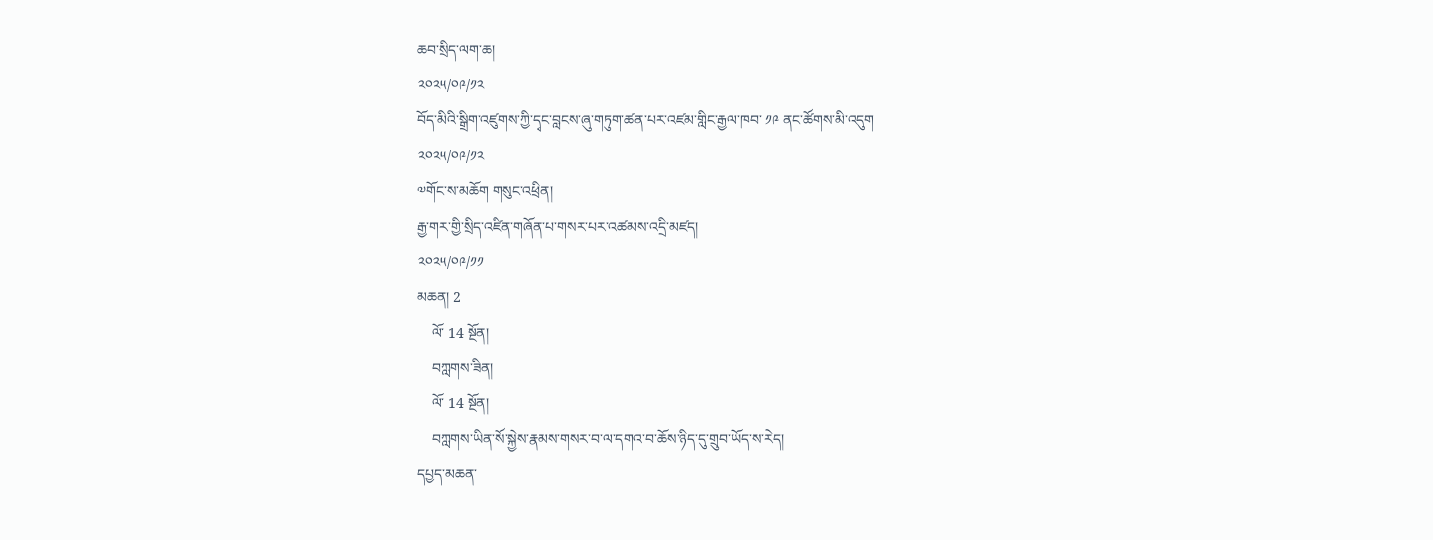ཆབ་སྲིད་ལག་ཆ།
༢༠༢༥/༠༩/༡༢
བོད་མིའི་སྒྲིག་འཛུགས་ཀྱི་དྭང་བླངས་ཞུ་གཏུག་ཚན་པར་འཛམ་གླིང་རྒྱལ་ཁབ་ ༡༩ ནང་ཚོགས་མི་འདུག
༢༠༢༥/༠༩/༡༢
༧གོང་ས་མཆོག གསུང་འཕྲིན།
རྒྱ་གར་གྱི་སྲིད་འཛིན་གཞོན་པ་གསར་པར་འཚམས་འདྲི་མཛད།
༢༠༢༥/༠༩/༡༡
མཆན། 2
    ལོ་ 14 སྔོན།
    བཀླགས་ཟིན།
    ལོ་ 14 སྔོན།
    བཀླགས་ཡིན་སོ་སྐྱེས་རྣམས་གསར་བ་ལ་དགའ་བ་ཆོས་ཉིད་དུ་གྲུབ་ཡོད་ས་རེད།
དཔྱད་མཆན་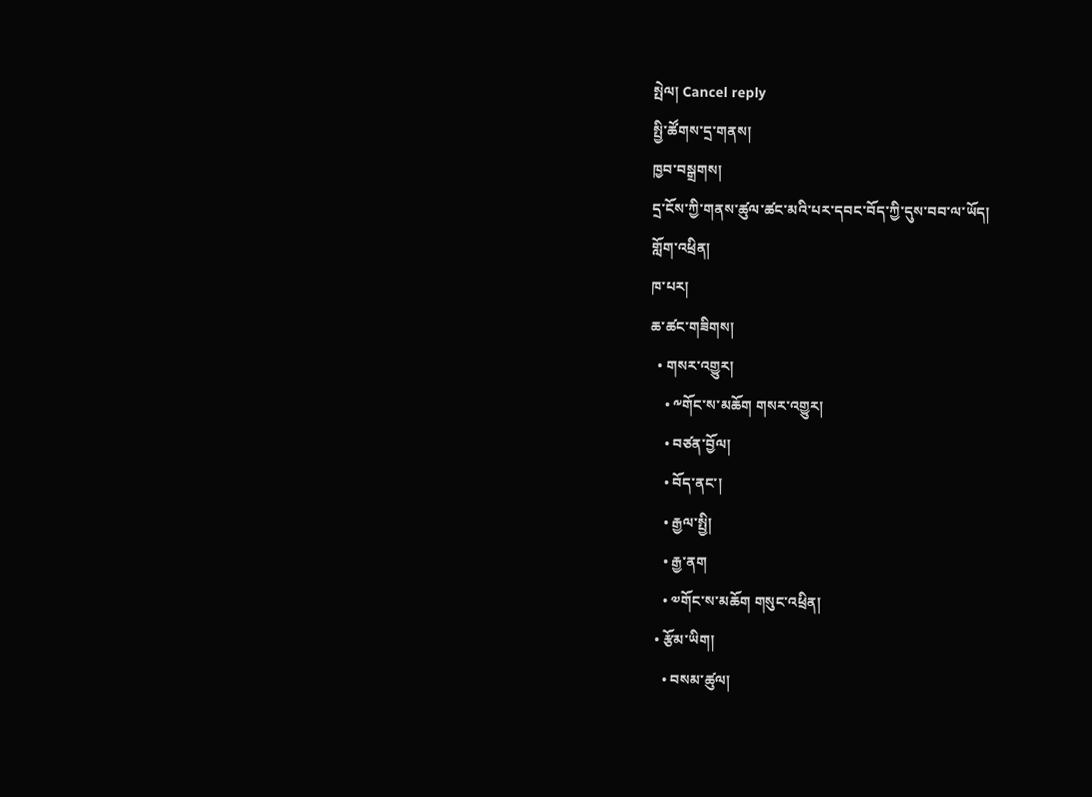སྤེལ། Cancel reply
སྤྱི་ཚོགས་དྲ་གནས།
ཁྱབ་བསྒྲགས།
དྲ་ངོས་ཀྱི་གནས་ཚུལ་ཚང་མའི་པར་དབང་བོད་ཀྱི་དུས་བབ་ལ་ཡོད།
གློག་འཕྲིན།
ཁ་པར།
ཆ་ཚང་གཟིགས།
  • གསར་འགྱུར།
    • ༸གོང་ས་མཆོག གསར་འགྱུར།
    • བཙན་བྱོལ།
    • བོད་ནང་།
    • རྒྱལ་སྤྱི།
    • རྒྱ་ནག
    • ༧གོང་ས་མཆོག གསུང་འཕྲིན།
  • རྩོམ་ཡིག།
    • བསམ་ཚུལ།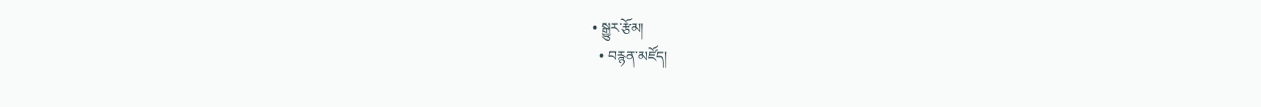• སྒྱུར་རྩོམ།
  • བརྙན་མཛོད།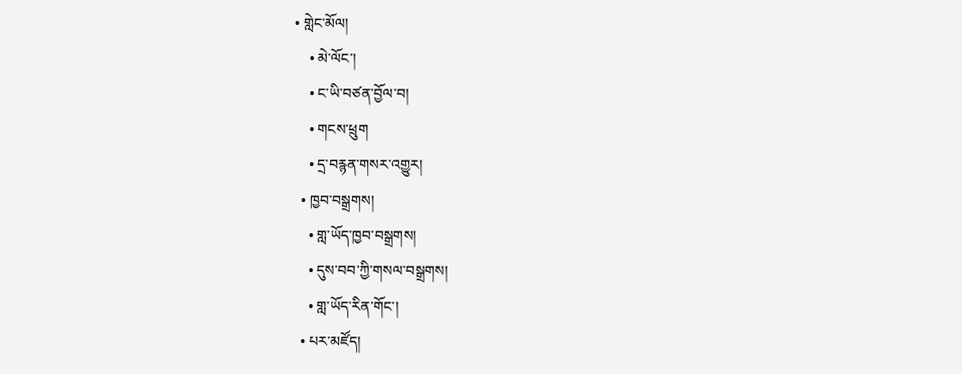• གླེང་མོལ།
    • མེ་ལོང་།
    • ང་ཡི་བཙན་བྱོལ་བ།
    • གངས་ཕྲུག
    • དྲ་བརྙན་གསར་འགྱུར།
  • ཁྱབ་བསྒྲགས།
    • གླ་ཡོད་ཁྱབ་བསྒྲགས།
    • དུས་བབ་ཀྱི་གསལ་བསྒྲགས།
    • གླ་ཡོད་རིན་གོང་།
  • པར་མཛོད།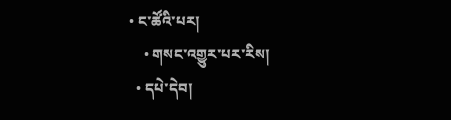• ང་ཚོའི་པར།
    • གསང་འགྱུར་པར་རིས།
  • དཔེ་དེབ།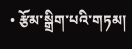• རྩོམ་སྒྲིག་པའི་གཏམ།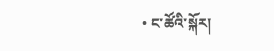• ང་ཚོའི་སྐོར།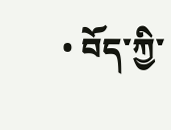• བོད་ཀྱི་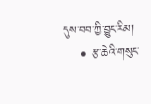དུས་བབ་ཀྱི་བྱུང་རིམ།
    • རྩ་ཆེའི་གསུང་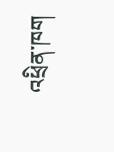འཕྲིན་ཁག